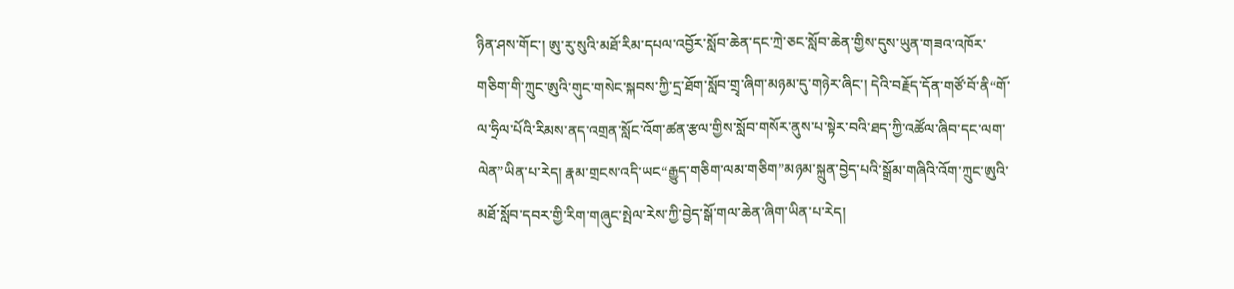ཉིན་ཤས་གོང་། ཨུ་རུ་སུའི་མཐོ་རིམ་དཔལ་འབྱོར་སློབ་ཆེན་དང་ཀྲེ་ཅང་སློབ་ཆེན་གྱིས་དུས་ཡུན་གཟའ་འཁོར་གཅིག་གི་ཀྲུང་ཨུའི་གུང་གསེང་སྐབས་ཀྱི་དྲ་ཐོག་སློབ་གྲྭ་ཞིག་མཉམ་དུ་གཉེར་ཞིང་། དེའི་བརྗོད་དོན་གཙོ་བོ་ནི“གོ་ལ་ཧྲིལ་པོའི་རིམས་ནད་འགྲན་སློང་འོག་ཚན་རྩལ་གྱིས་སློབ་གསོར་ནུས་པ་སྟེར་བའི་ཐད་ཀྱི་འཚོལ་ཞིབ་དང་ལག་ལེན”ཡིན་པ་རེད། རྣམ་གྲངས་འདི་ཡང“རྒྱུད་གཅིག་ལམ་གཅིག”མཉམ་སྐྲུན་བྱེད་པའི་སྒྲོམ་གཞིའི་འོག་ཀྲུང་ཨུའི་མཐོ་སློབ་དབར་གྱི་རིག་གཞུང་སྤེལ་རེས་ཀྱི་བྱེད་སྒོ་གལ་ཆེན་ཞིག་ཡིན་པ་རེད།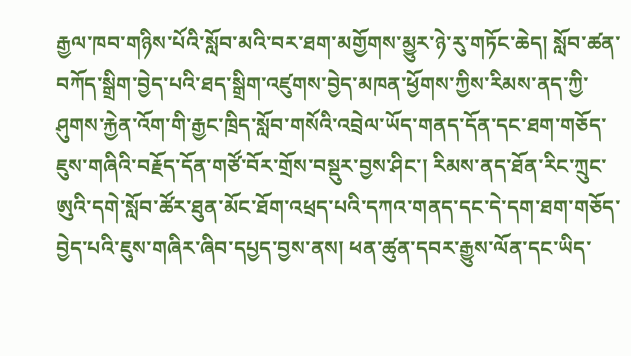རྒྱལ་ཁབ་གཉིས་པོའི་སློབ་མའི་བར་ཐག་མགྱོགས་མྱུར་ཉེ་རུ་གཏོང་ཆེད། སློབ་ཚན་བཀོད་སྒྲིག་བྱེད་པའི་ཐད་སྒྲིག་འཛུགས་བྱེད་མཁན་ཕྱོགས་ཀྱིས་རིམས་ནད་ཀྱི་ཤུགས་རྐྱེན་འོག་གི་རྒྱང་ཁྲིད་སློབ་གསོའི་འབྲེལ་ཡོད་གནད་དོན་དང་ཐག་གཅོད་ཇུས་གཞིའི་བརྗོད་དོན་གཙོ་བོར་གྲོས་བསྡུར་བྱས་ཤིང་། རིམས་ནད་ཐོན་རིང་ཀྲུང་ཨུའི་དགེ་སློབ་ཚོར་ཐུན་མོང་ཐོག་འཕྲད་པའི་དཀའ་གནད་དང་དེ་དག་ཐག་གཅོད་བྱེད་པའི་ཇུས་གཞིར་ཞིབ་དཔྱད་བྱས་ནས། ཕན་ཚུན་དབར་རྒྱུས་ལོན་དང་ཡིད་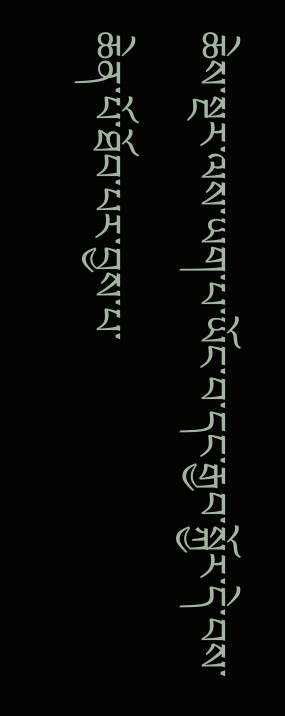ཆེས་སྔར་ལས་ཡག་པ་ཡོང་བ་དང་རྒྱབ་སྐྱོར་དེ་བས་ཆེན་པོ་ཐོབ་པར་བྱས་པ་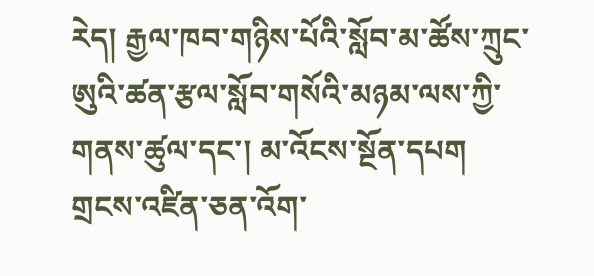རེད། རྒྱལ་ཁབ་གཉིས་པོའི་སློབ་མ་ཚོས་ཀྲུང་ཨུའི་ཚན་རྩལ་སློབ་གསོའི་མཉམ་ལས་ཀྱི་གནས་ཚུལ་དང་། མ་འོངས་སྔོན་དཔག གྲངས་འཛིན་ཅན་འོག་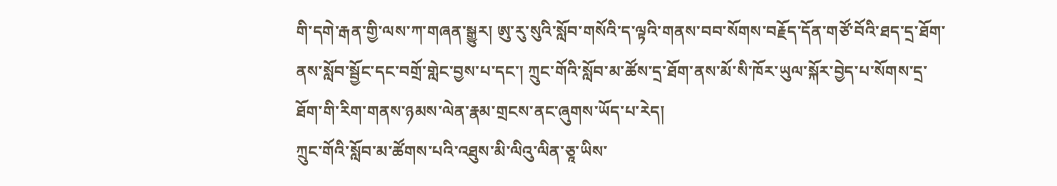གི་དགེ་རྒན་གྱི་ལས་ཀ་གཞན་སྒྱུར། ཨུ་རུ་སུའི་སློབ་གསོའི་ད་ལྟའི་གནས་བབ་སོགས་བརྗོད་དོན་གཙོ་བོའི་ཐད་དྲ་ཐོག་ནས་སློབ་སྦྱོང་དང་བགྲོ་གླེང་བྱས་པ་དང་། ཀྲུང་གོའི་སློབ་མ་ཚོས་དྲ་ཐོག་ནས་མོ་སི་ཁོར་ཡུལ་སྐོར་བྱེད་པ་སོགས་དྲ་ཐོག་གི་རིག་གནས་ཉམས་ལེན་རྣམ་གྲངས་ནང་ཞུགས་ཡོད་པ་རེད།
ཀྲུང་གོའི་སློབ་མ་ཚོགས་པའི་འཐུས་མི་ལིའུ་ལིན་ཅཱ་ཡིས་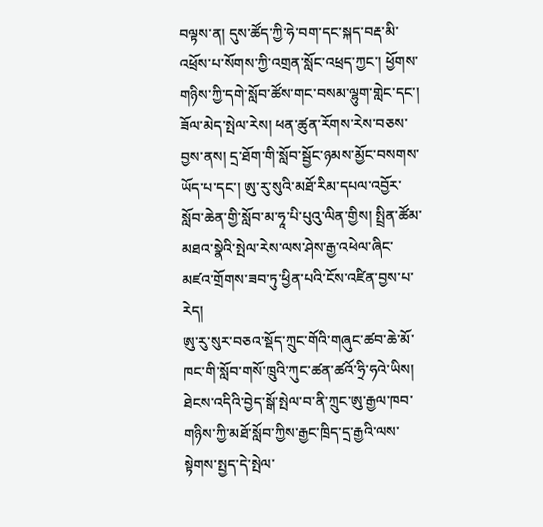བལྟས་ན། དུས་ཚོད་ཀྱི་ཧེ་བག་དང་སྐད་བརྡ་མི་འཕྲོས་པ་སོགས་ཀྱི་འགྲན་སློང་འཕྲད་ཀྱང་། ཕྱོགས་གཉིས་ཀྱི་དགེ་སློབ་ཚོས་གང་བསམ་ལྷུག་གླེང་དང་། ཟོལ་མེད་སྤེལ་རེས། ཕན་ཚུན་རོགས་རེས་བཅས་བྱས་ནས། དྲ་ཐོག་གི་སློབ་སྦྱོང་ཉམས་མྱོང་བསགས་ཡོད་པ་དང་། ཨུ་རུ་སུའི་མཐོ་རིམ་དཔལ་འབྱོར་སློབ་ཆེན་གྱི་སློབ་མ་ཧཱ་པི་པུའུ་ལིན་གྱིས། སྤྲིན་ཚོམ་མཐའ་སྣེའི་སྤེལ་རེས་ལས་ཤེས་རྒྱ་འཕེལ་ཞིང་མཛའ་གྲོགས་ཟབ་ཏུ་ཕྱིན་པའི་ངོས་འཛིན་བྱས་པ་རེད།
ཨུ་རུ་སུར་བཅའ་སྡོད་ཀྲུང་གོའི་གཞུང་ཚབ་ཆེ་མོ་ཁང་གི་སློབ་གསོ་ཁྲུའི་ཀུང་ཚན་ཚའོ་ཧྲི་ཧའེ་ཡིས། ཐེངས་འདིའི་བྱེད་སྒོ་སྤེལ་བ་ནི་ཀྲུང་ཨུ་རྒྱལ་ཁབ་གཉིས་ཀྱི་མཐོ་སློབ་ཀྱིས་རྒྱང་ཁྲིད་དྲ་རྒྱའི་ལས་སྟེགས་སྤྱད་དེ་སྤེལ་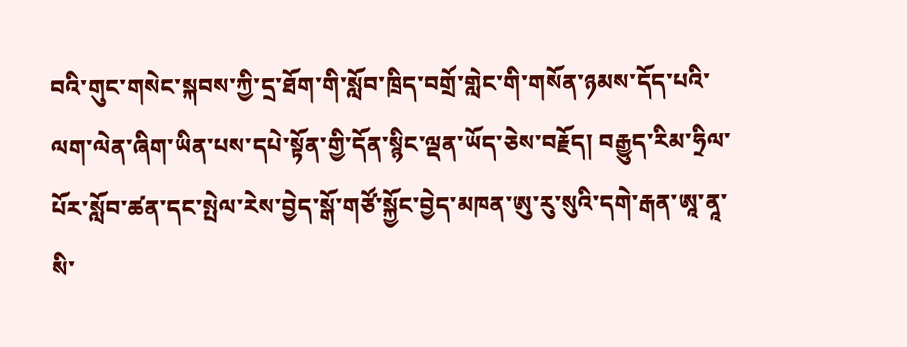བའི་གུང་གསེང་སྐབས་ཀྱི་དྲ་ཐོག་གི་སློབ་ཁྲིད་བགྲོ་གླེང་གི་གསོན་ཉམས་དོད་པའི་ལག་ལེན་ཞིག་ཡིན་པས་དཔེ་སྟོན་གྱི་དོན་སྙིང་ལྡན་ཡོད་ཅེས་བརྗོད། བརྒྱུད་རིམ་ཧྲིལ་པོར་སློབ་ཚན་དང་སྤེལ་རེས་བྱེད་སྒོ་གཙོ་སྐྱོང་བྱེད་མཁན་ཨུ་རུ་སུའི་དགེ་རྒན་ཨཱ་ནཱ་སི་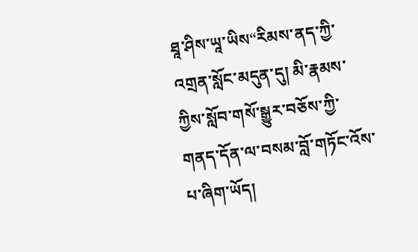ཐཱ་ཤིས་ཡཱ་ཡིས“རིམས་ནད་ཀྱི་འགྲན་སློང་མདུན་དུ། མི་རྣམས་ཀྱིས་སློབ་གསོ་སྒྱུར་བཅོས་ཀྱི་གནད་དོན་ལ་བསམ་བློ་གཏོང་འོས་པ་ཞིག་ཡོད།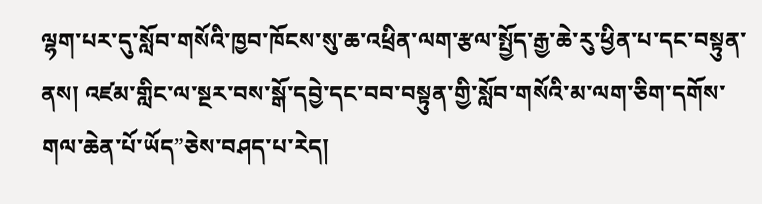ལྷག་པར་དུ་སློབ་གསོའི་ཁྱབ་ཁོངས་སུ་ཆ་འཕྲིན་ལག་རྩལ་སྤྱོད་རྒྱ་ཆེ་རུ་ཕྱིན་པ་དང་བསྟུན་ནས། འཛམ་གླིང་ལ་སྔར་བས་སྒོ་དབྱེ་དང་བབ་བསྟུན་གྱི་སློབ་གསོའི་མ་ལག་ཅིག་དགོས་གལ་ཆེན་པོ་ཡོད”ཅེས་བཤད་པ་རེད།